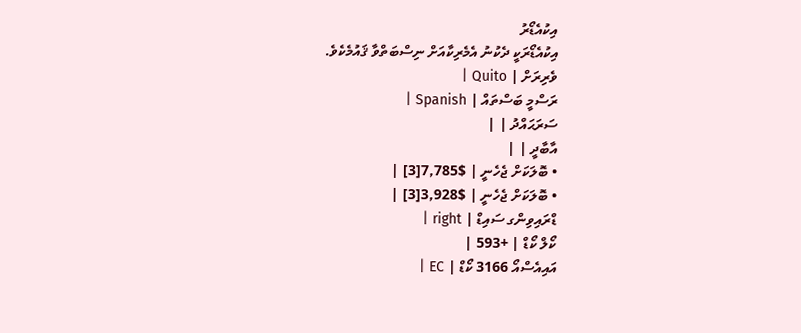އިކުއެޑޯރު
އިކުއެޑޯރަކީ ދެކުނު އެމެރިކާއަށް ނިސްބަތްވާ ޤައުމެކެވެ.
ވެރިރަށް | Quito |
ރަސްމީ ބަސްތައް | Spanish |
ސަރަޙައްދު | |
އާބާދީ | |
• ބޮލަކަށް ޖެހެނީ | $7,785[3] |
• ބޮލަކަށް ޖެހެނީ | $3,928[3] |
ޑްރައިވިންގ ސައިޑް | right |
ކޯލް ކޯޑް | +593 |
އައިއެސްއޯ 3166 ކޯޑް | EC |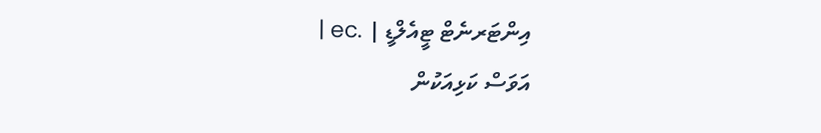އިންޓަރނެޓް ޓީއެލްޑީ | .ec |
އަވަސް ކަޅިއަކުން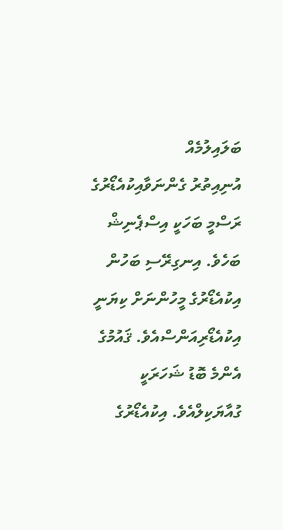ބަލައިލުމެއް
އުނިއިތުރު ގެންނަވާއިކުއެޑޯރުގެ ރަސްމީ ބަހަކީ އިސްޕެނިޝް ބަހެވެ. އިނގިރޭސި ބަހުން އިކުއެޑޯރުގެ މީހުންނަށް ކިޔަނީ އިކުއެޑޯރިއަންސްއެވެ. ޤައުމުގެ އެންމެ ބޮޑު ޝަހަރަކީ ގުއާޔަކިލްއެވެ. އިކުއެޑޯރުގެ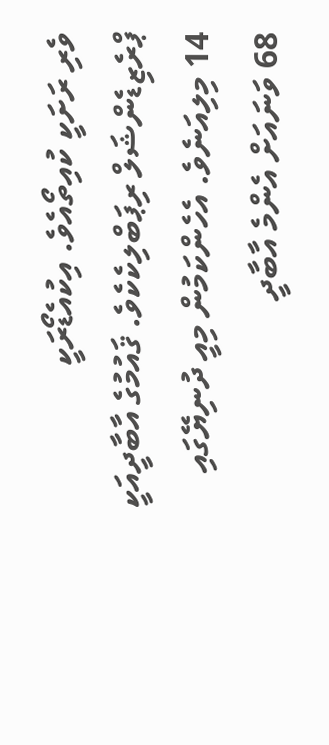ވެރި ރަށަކީ ކުއިތޯއެވެ. އިކުއެޑޯރަކީ ޕްރެޒިޑެންޝަލް ރިޕަބްލިކެކެވެ. ޤައުމުގެ އާބާދީއަކީ 14 މިލިއަނެވެ. އެހެންކަމުން މިއީ ދުނިޔޭގައި 68 ވަނައަށް އެންމެ އާބާދީ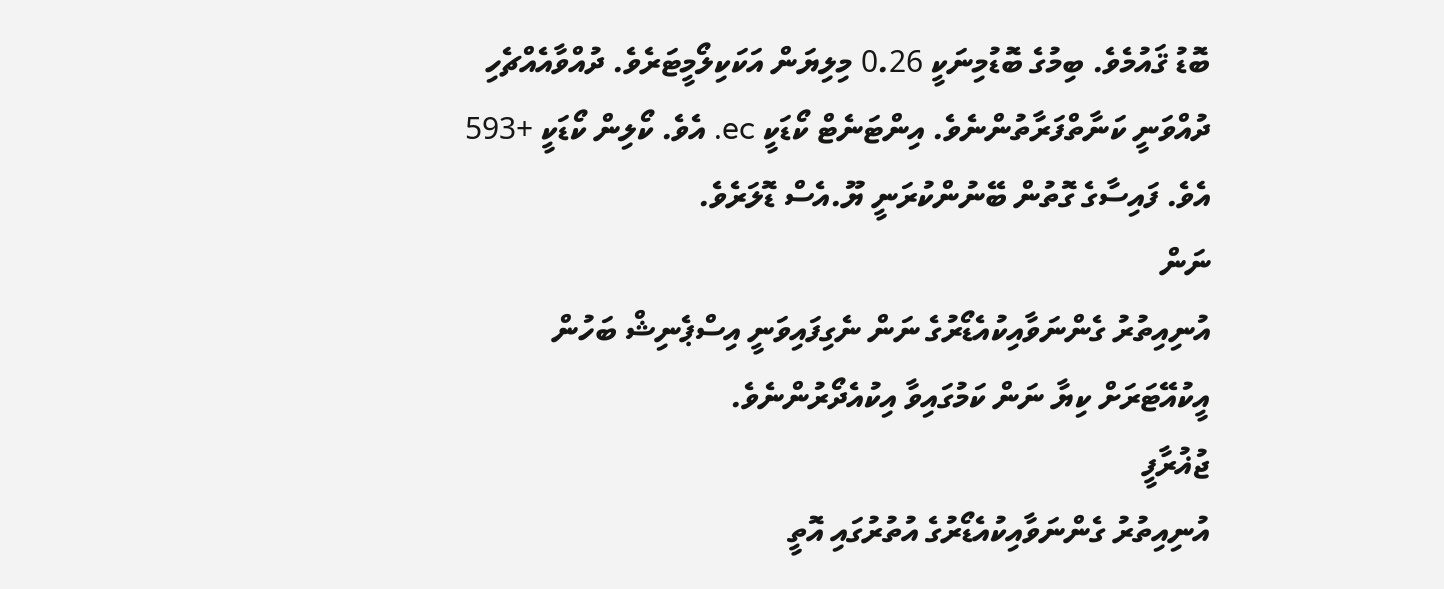ބޮޑު ޤައުމެވެ. ބިމުގެ ބޮޑުމިނަކީ 0.26 މިލިޔަން އަކަކިލޯމީޓަރެވެ. ދުއްވާއެއްޗެހި ދުއްވަނީ ކަނާތްފަރާތުންނެވެ. އިންޓަނެޓް ކޯޑަކީ ec. އެވެ. ކޯލިން ކޯޑަކީ +593 އެވެ. ފައިސާގެ ގޮތުން ބޭނުންކުރަނީ ޔޫ.އެސް ޑޮލަރެވެ.
ނަން
އުނިއިތުރު ގެންނަވާއިކުއެޑޯރުގެ ނަން ނެގިފައިވަނީ އިސްޕެނިޝް ބަހުން އީކުއޭޓަރަށް ކިޔާ ނަން ކަމުގައިވާ އިކުއެދޯރުންނެވެ.
ޖުޣުރާފީ
އުނިއިތުރު ގެންނަވާއިކުއެޑޯރުގެ އުތުރުގައި އޮތީ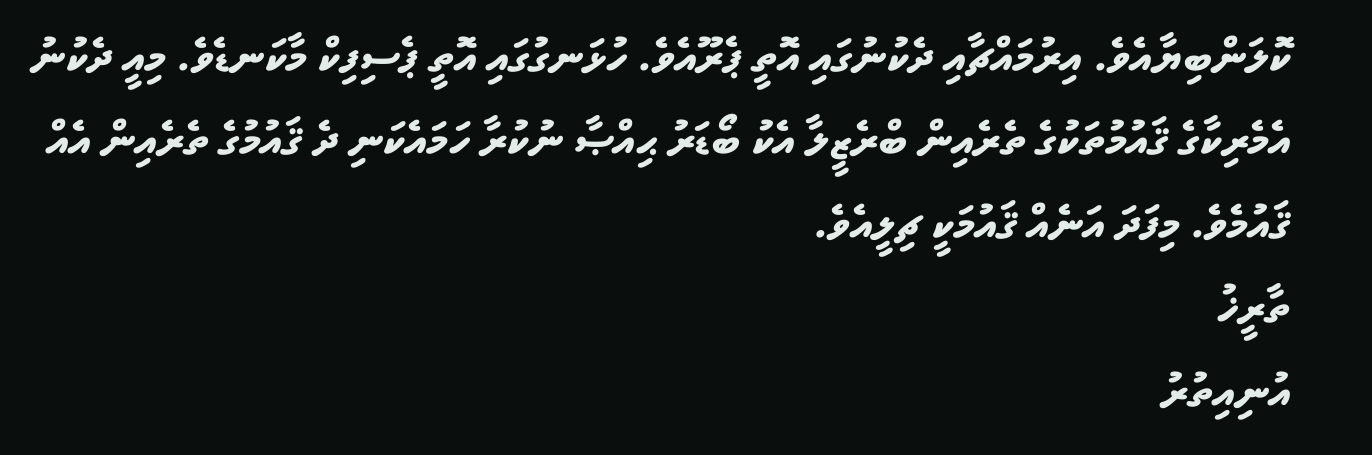ކޮލަންބިޔާއެވެ. އިރުމައްޗާއި ދެކުނުގައި އޮތީ ޕެރޫއެވެ. ހުޅަނގުގައި އޮތީ ޕެސިފިކް މާކަނޑެވެ. މިއީ ދެކުނު އެމެރިކާގެ ޤައުމުތަކުގެ ތެރެއިން ބްރެޒީލާ އެކު ބޯޑަރު ޙިއްޞާ ނުކުރާ ހަމައެކަނި ދެ ޤައުމުގެ ތެރެއިން އެއް ޤައުމެވެ. މިފަދަ އަނެއް ޤައުމަކީ ޗިލީއެވެ.
ތާރީޚު
އުނިއިތުރު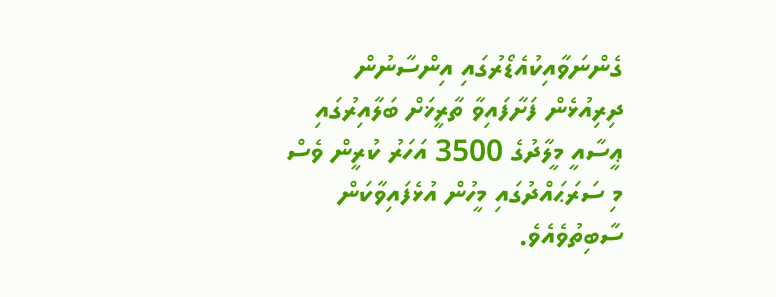ގެންނަވާއިކުއެޑޯރުގައި އިންސާނުން ދިރިއުޅެން ފަށާފައިވާ ތާރީޚަށް ބަލާއިރުގައި ޢީސާއީ މީލާދުގެ 3500 އަހަރު ކުރީން ވެސް މި ސަރަޙައްދުގައި މީހުން އުޅެފައިވާކަން ސާބިތުވެއެވެ.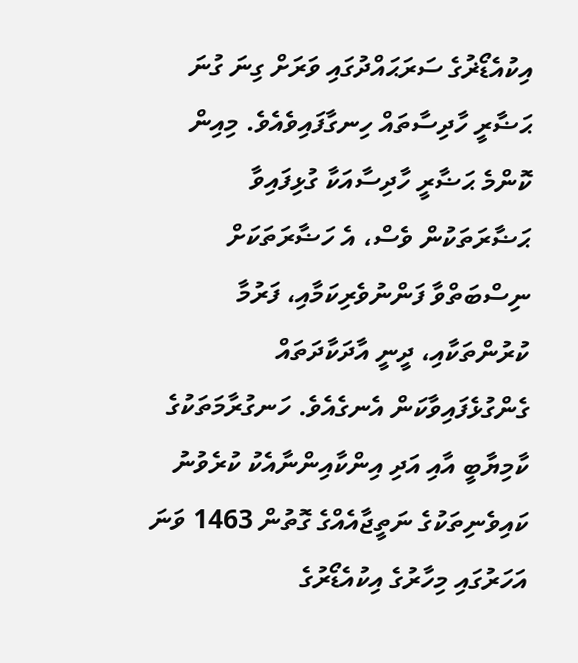އިކުއެޑޯޜުގެ ސަރަޙައްދުގައި ވަރަށް ގިނަ ގުނަ ޙަޟާރީ ހާދިސާތައް ހިނގާފައިވެއެވެ. މިއިން ކޮންމެ ޙަޟާރީ ހާދިސާއަކާ ގުޅިފައިވާ ޙަޟާރަތަކުން ވެސް، އެ ހަޟާރަތަކަށް ނިސްބަތްވާ ފަންނުވެރިކަމާއި، ފަރުމާ ކުރުންތަކާއި، ދީނީ އާދަކާދަތައް ގެންގުޅެފައިވާކަން އެނގެއެވެ. ހަނގުރާމަތަކުގެ ކާމިޔާބީ އާއި އަދި އިންކާއިންނާއެކު ކުރެވުނު ކައިވެނިތަކުގެ ނަތީޖާއެއްގެ ގޮތުން 1463 ވަނަ އަހަރުގައި މިހާރުގެ އިކުއެޑޯރުގެ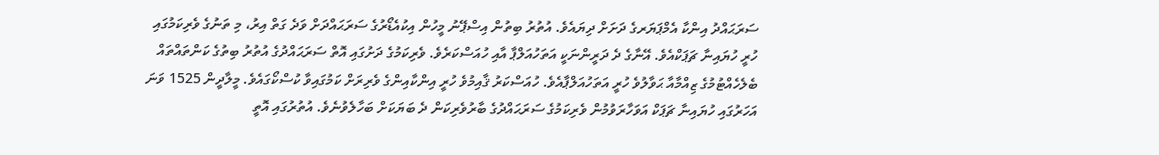ސަރަޙައްދު އިންކާ އެމްޕަޔަރގެ ދަށަށް ދިޔައެވެ. އުތުރު ބިތުން އިސްޕޭނު މީހުން އިކުއެޑޯރުގެ ސަރަޙައްދަށް ވަދެ ގަތް އިރު، މި ތަނުގެ ވެރިކަމުގައި ހުރީ ހުޔައިނާ ޗަޕަކްއެވެ. އޭނާގެ ދެ ދަރީންނަކީ އަތަހުއަލްޕާ އާއި ހުއަސްކަރެވެ. ވެރިކަމުގެ ދަށުގައި އޮތް ސަރަޙައްދުގެ އުތުރު ބިތުގެ ކަންތައްތައް ބެލެހެއްޓުމުގެ ޒިއްމާއާ ޙަވާލުވެ ހުރީ އަތަހުއަލްޕާއެވެ. ހުއަސްކަރު ޤާއިމުވެ ހުރީ އިންކާއިންގެ ވެރިރަށް ކަމުގައިވާ ކުސްކޯގައެވެ. މީލާދީން 1525 ވަނަ އަހަރުގައި ހުޔައިނާ ޗަޕަކް އަވަހާރަވުމުން ވެރިކަމުގެ ސަރަޙައްދުގެ ބާރުވެރިކަން ދެ ބަޔަކަށް ބަހާލެވުނެވެ. އުތުރުގައި އޮތީ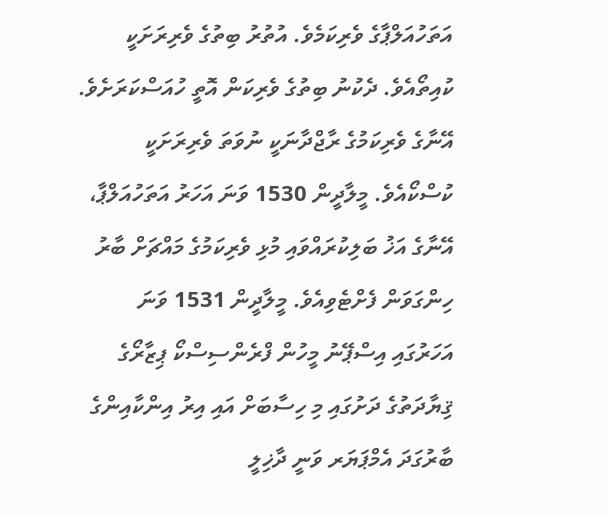އަތަހުއަލްޕާގެ ވެރިކަމެވެ. އުތުރު ބިތުގެ ވެރިރަށަކީ ކުއިތޯއެވެ. ދެކުނު ބިތުގެ ވެރިކަން އޮތީ ހުއަސްކަރަށެވެ. އޭނާގެ ވެރިކަމުގެ ރާޖްދާނަކީ ނުވަތަ ވެރިރަށަކީ ކުސްކޯއެވެ. މީލާދީން 1530 ވަނަ އަހަރު އަތަހުއަލްޕާ، އޭނާގެ އަޚު ބަލިކުރައްވައި މުޅި ވެރިކަމުގެ މައްޗަށް ބާރު ހިންގަވަން ފެށްޓެވިއެވެ. މީލާދީން 1531 ވަނަ އަހަރުގައި އިސްޕޭނު މީހުން ފްރެންސިސްކޯ ޕިޒާރޯގެ ޤިޔާދަތުގެ ދަށުގައި މި ހިސާބަށް އައި އިރު އިންކާއިންގެ ބާރުގަދަ އެމްޕަޔަރ ވަނީ ދާޚިލީ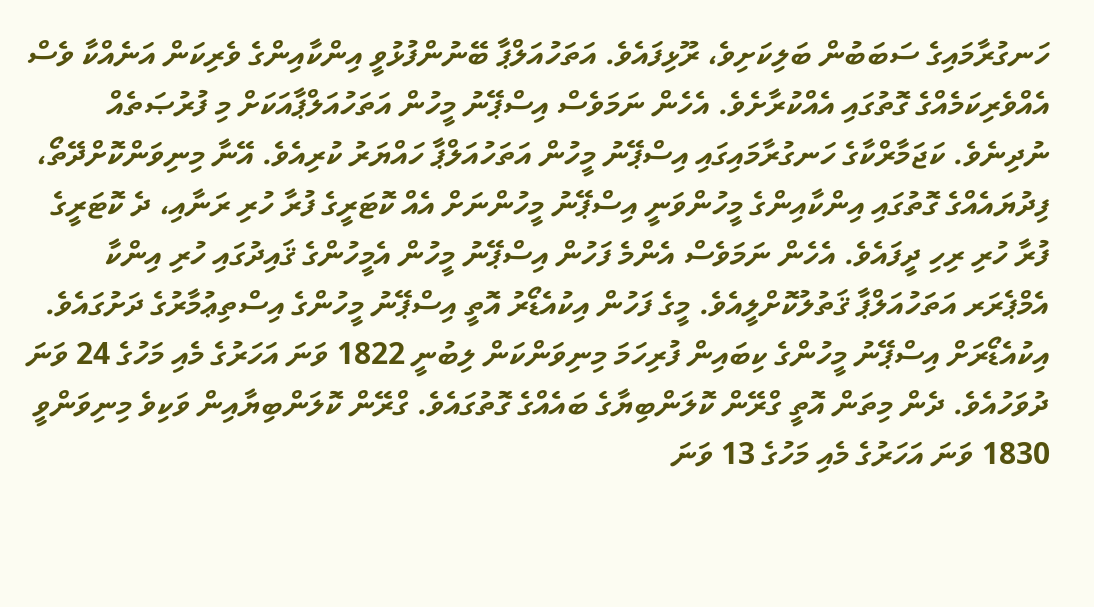ހަނގުރާމައިގެ ސަބަބުން ބަލިކަށިވެ، ރޫޅިފައެވެ. އަތަހުއަލްޕާ ބޭނުންފުޅުވީ އިންކާއިންގެ ވެރިކަން އަނެއްކާ ވެސް އެއްވެރިކަމެއްގެ ގޮތުގައި އެއްކުރާށެވެ. އެހެން ނަމަވެސް އިސްޕޭނު މީހުން އަތަހުއަލްޕާއަކަށް މި ފުރުޞަތެއް ނުދިނެވެ. ކަޖަމާރްކާގެ ހަނގުރާމައިގައި އިސްޕޭނު މީހުން އަތަހުއަލްޕާ ހައްޔަރު ކުރިއެވެ. އޭނާ މިނިވަންކޮށްދޭތޯ، ފިދުޔައެއްގެ ގޮތުގައި އިންކާއިންގެ މީހުންވަނީ އިސްޕޭނު މީހުންނަށް އެއް ކޮޓަރީގެ ފުރާ ހުރި ރަނާއި، ދެ ކޮޓަރީގެ ފުރާ ހުރި ރިހި ދީފައެވެ. އެހެން ނަމަވެސް އެންމެ ފަހުން އިސްޕޭނު މީހުން އެމީހުންގެ ޤައިދުގައި ހުރި އިންކާ އެމްޕެރަރ އަތަހުއަލްޕާ ޤަތުލުކޮށްލީއެވެ. މީގެ ފަހުން އިކުއެޑޯރު އޮތީ އިސްޕޭނު މީހުންގެ އިސްތިޢުމާރުގެ ދަށުގައެވެ. އިކުއެޑޯރަށް އިސްޕޭނު މީހުންގެ ކިބައިން ފުރިހަމަ މިނިވަންކަން ލިބުނީ 1822 ވަނަ އަހަރުގެ މެއި މަހުގެ 24 ވަނަ ދުވަހުއެވެ. ދެން މިތަން އޮތީ ގްރޭން ކޮލަންބިޔާގެ ބައެއްގެ ގޮތުގައެވެ. ގްރޭން ކޮލަންބިޔާއިން ވަކިވެ މިނިވަންވީ 1830 ވަނަ އަހަރުގެ މެއި މަހުގެ 13 ވަނަ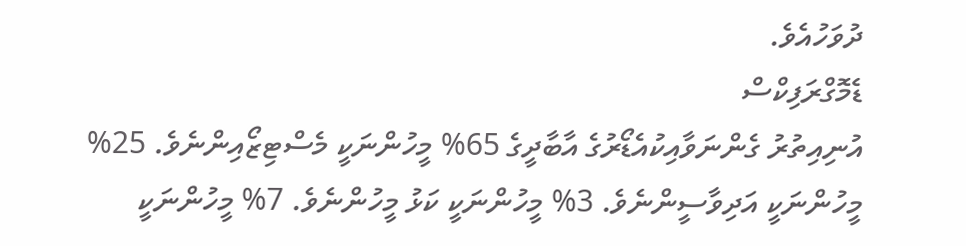ދުވަހުއެވެ.
ޑެމޮގްރަފިކްސް
އުނިއިތުރު ގެންނަވާއިކުއެޑޯރުގެ އާބާދީގެ 65% މީހުންނަކީ މެސްޓިޒޯއިންނެވެ. 25% މީހުންނަކީ އަދިވާސީންނެވެ. 3% މީހުންނަކީ ކަޅު މީހުންނެވެ. 7% މީހުންނަކީ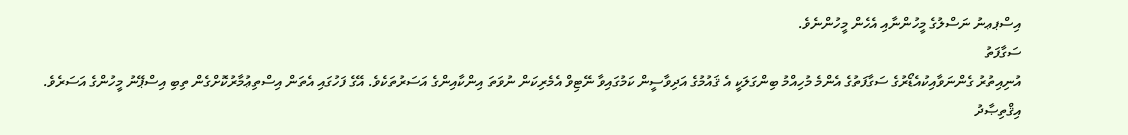އިސްޕޢނު ނަސްލުގެ މީހުންނާއި އެހެން މީހުންނެވެ.
ސަގާފަތު
އުނިއިތުރު ގެންނަވާއިކުއެޑޯރުގެ ސަގާފަތުގެ އެންމެ މުހިއްމު ބިންގަލަކީ އެ ޤައުމުގެ އަދިވާސީން ކަމުގައިވާ ނޭޓިވް އެމެރިކަން ނުވަތަ އިންކާއިންގެ އަސަރުތަކެވެ. އޭގެ ފަހުގައި އެތަން އިސްތިޢުމާރުކޮށްގެން ތިބި އިސްޕޭނު މީހުންގެ އަސަރެވެ.
އިޤްތިޞާދު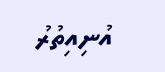އުނިއިތުރު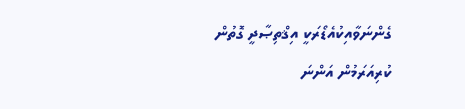ގެންނަވާއިކުއެޑޯރަކީ އިޤްތިޞާދީ ގޮތުން ކުރިއަރަމުން އަންނަ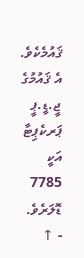ޤައުމެކެވެ. އެ ޤައުމުގެ ޖީ.ޑީ.ޕީ ޕަރކެޕިޓާ އަކީ 7785 ޑޮލަރެވެ.
- ↑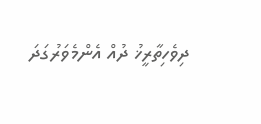ދިވެހިތާރީޚު ދުއް އެންމެވަރުގަދަ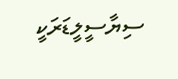ސިޔާސީލީޑަރަކީ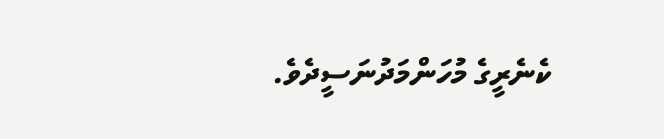ކެނެރީގެ މުހަންމަދުނަސީދެވެ.